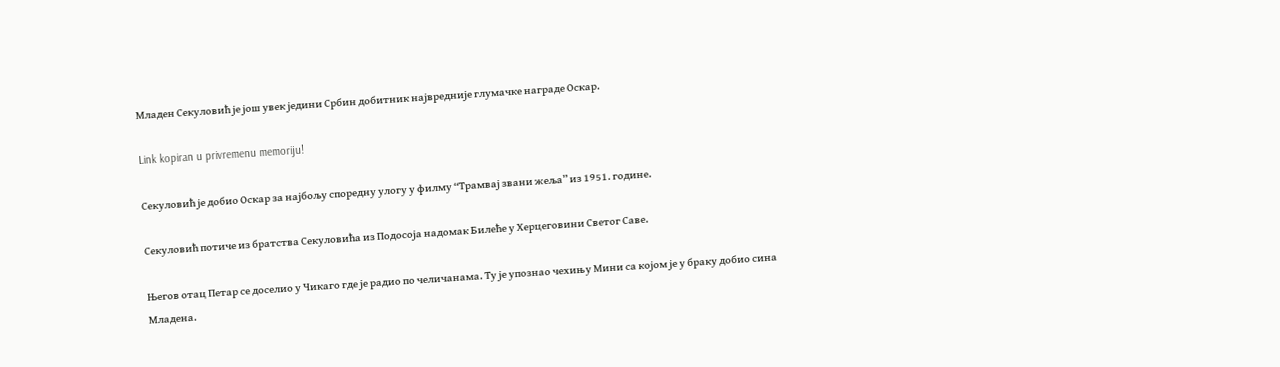Младен Секуловић је још увек једини Србин добитник највредније глумачке награде Оскар.

Link kopiran u privremenu memoriju!

Секуловић је добио Оскар за најбољу споредну улогу у филму “Трамвај звани жеља” из 1951. године.

Секуловић потиче из братства Секуловића из Подосоја надомак Билеће у Херцеговини Светог Саве.

Његов отац Петар се доселио у Чикаго где је радио по челичанама. Ту је упознао чехињу Мини са којом је у браку добио сина Младена.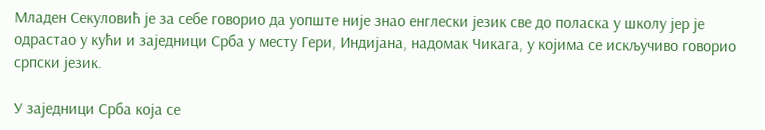Младен Секуловић је за себе говорио да уопште није знао енглески језик све до поласка у школу јер је одрастао у кући и заједници Срба у месту Гери, Индијана, надомак Чикага, у којима се искључиво говорио српски језик.

У заједници Срба која се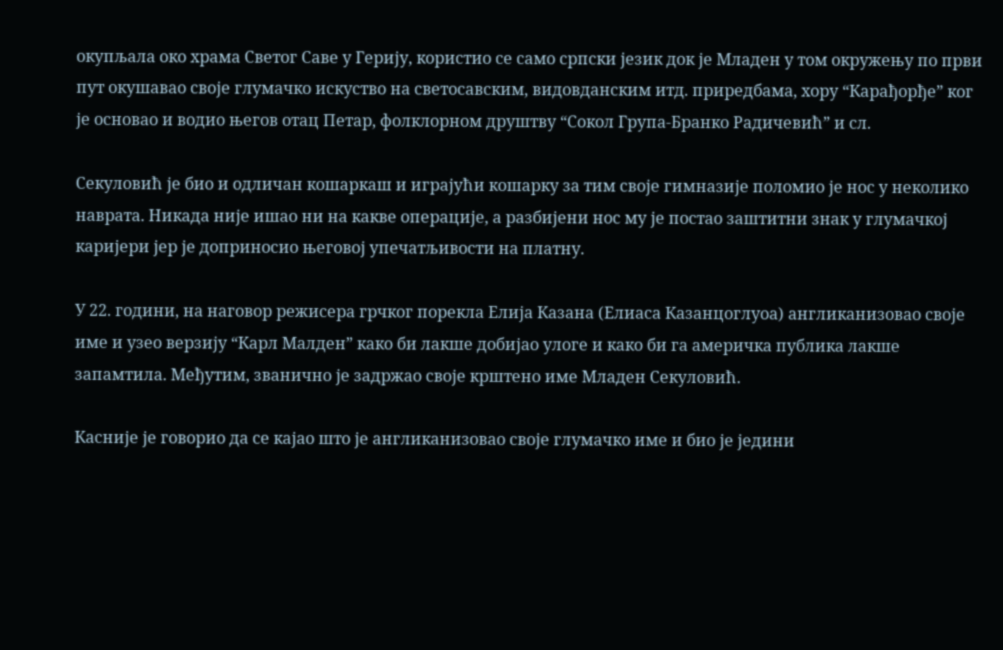окупљала око храма Светог Саве у Герију, користио се само српски језик док је Младен у том окружењу по први пут окушавао своје глумачко искуство на светосавским, видовданским итд. приредбама, хору “Карађорђе” ког је основао и водио његов отац Петар, фолклорном друштву “Сокол Група-Бранко Радичевић” и сл.

Секуловић је био и одличан кошаркаш и играјући кошарку за тим своје гимназије поломио је нос у неколико наврата. Никада није ишао ни на какве операције, а разбијени нос му је постао заштитни знак у глумачкој каријери јер је доприносио његовој упечатљивости на платну.

У 22. години, на наговор режисера грчког порекла Елија Казана (Елиаса Казанцоглуоа) англиканизовао своје име и узео верзију “Карл Малден” како би лакше добијао улоге и како би га америчка публика лакше запамтила. Међутим, званично је задржао своје крштено име Младен Секуловић.

Касније је говорио да се кајао што је англиканизовао своје глумачко име и био је једини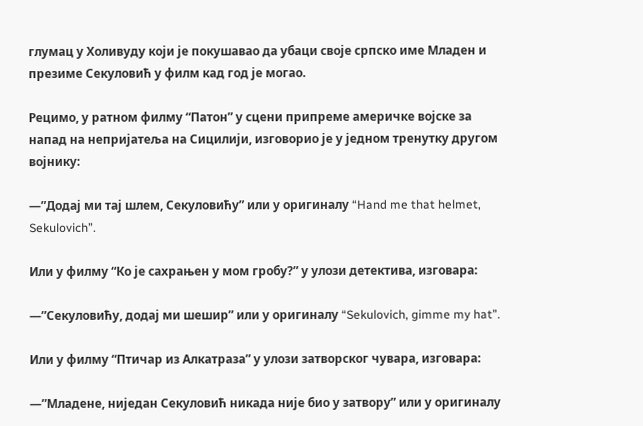глумац у Холивуду који је покушавао да убаци своје српско име Младен и презиме Секуловић у филм кад год је могао.

Рецимо, у ратном филму “Патон” у сцени припреме америчке војске за напад на непријатеља на Сицилији, изговорио је у једном тренутку другом војнику:

—”Додај ми тај шлем, Секуловићу” или у оригиналу “Hand me that helmet, Sekulovich”.

Или у филму “Ко је сахрањен у мом гробу?” у улози детектива, изговара:

—”Секуловићу, додај ми шешир” или у оригиналу “Sekulovich, gimme my hat”.

Или у филму “Птичар из Алкатраза” у улози затворског чувара, изговара:

—”Младене, ниједан Секуловић никада није био у затвору” или у оригиналу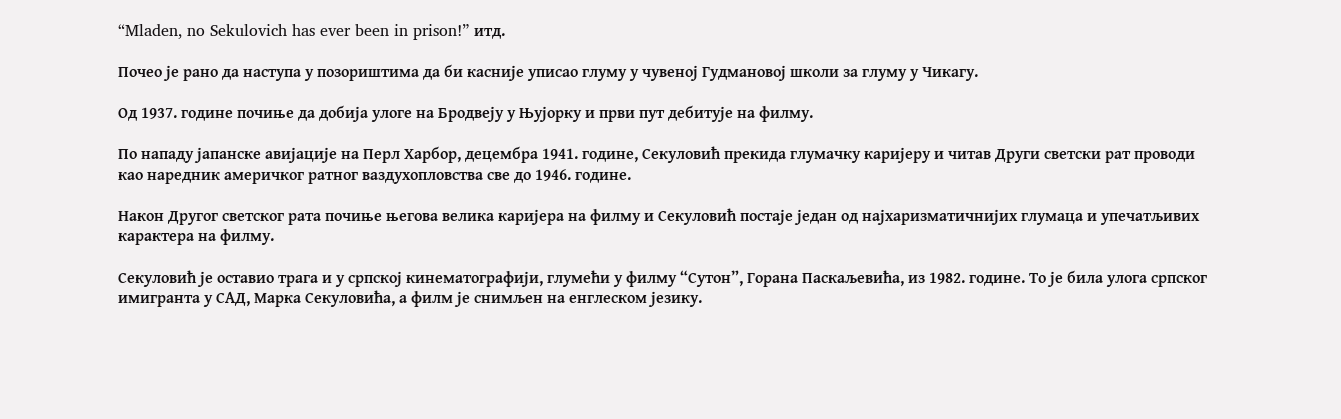“Mladen, no Sekulovich has ever been in prison!” итд.

Почео је рано да наступа у позориштима да би касније уписао глуму у чувеној Гудмановој школи за глуму у Чикагу.

Од 1937. године почиње да добија улоге на Бродвеју у Њујорку и први пут дебитује на филму.

По нападу јапанске авијације на Перл Харбор, децембра 1941. године, Секуловић прекида глумачку каријеру и читав Други светски рат проводи као наредник америчког ратног ваздухопловства све до 1946. године.

Након Другог светског рата почиње његова велика каријера на филму и Секуловић постаје један од најхаризматичнијих глумаца и упечатљивих карактера на филму.

Секуловић је оставио трага и у српској кинематографији, глумећи у филму “Сутон”, Горана Паскаљевића, из 1982. године. То је била улога српског имигранта у САД, Марка Секуловића, а филм је снимљен на енглеском језику.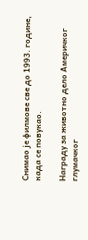Снимао је филмове све до 1993. године, када се повукао.

Награду за животно дело Америчког глумачког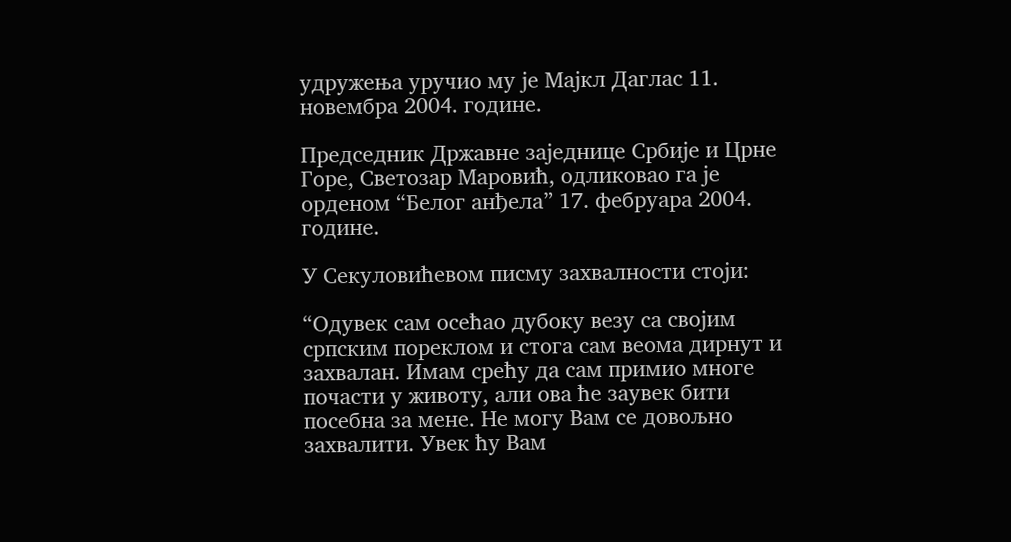удружења уручио му је Мајкл Даглас 11. новембра 2004. године.

Председник Државне заједнице Србије и Црне Горе, Светозар Маровић, одликовао га је орденом “Белог анђела” 17. фебруара 2004. године.

У Секуловићевом писму захвалности стоји:

“Одувек сам осећао дубоку везу са својим српским пореклом и стога сам веома дирнут и захвалан. Имам срећу да сам примио многе почасти у животу, али ова ће заувек бити посебна за мене. Не могу Вам се довољно захвалити. Увек ћу Вам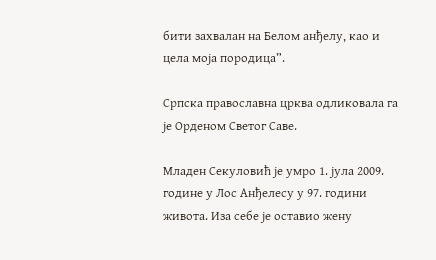бити захвалан на Белом анђелу, као и цела моја породица”.

Српска православна црква одликовала га је Орденом Светог Саве.

Младен Секуловић је умро 1. јула 2009. године у Лос Анђелесу у 97. години живота. Иза себе је оставио жену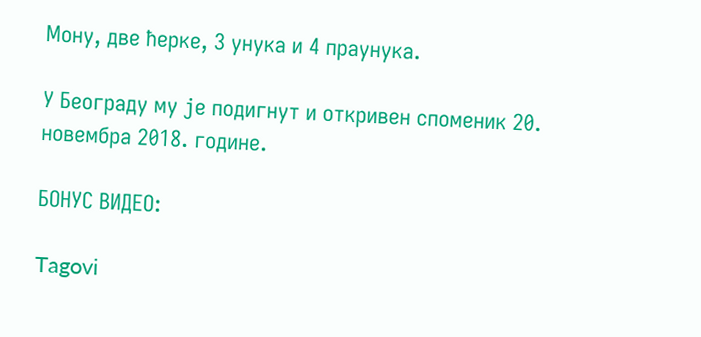Мону, две ћерке, 3 унука и 4 праунука.

У Београду му је подигнут и откривен споменик 20. новембра 2018. године.

БОНУС ВИДЕО:

Tagovi